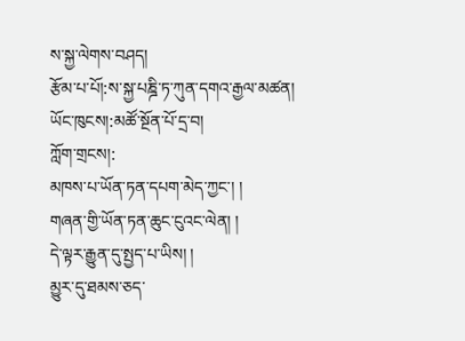ས་སྐྱ་ལེགས་བཤད།
རྩོམ་པ་པོ།:ས་སྐྱ་པཎྜི་ཏ་ཀུན་དགའ་རྒྱལ་མཚན།
ཡོང་ཁུངས།:མཚོ་སྔོན་པོ་དྲ་བ།
ཀློག་གྲངས།:
མཁས་པ་ཡོན་ཏན་དཔག་མེད་ཀྱང་། །
གཞན་གྱི་ཡོན་ཏན་ཆུང་ངུའང་ལེན། །
དེ་ལྟར་རྒྱུན་དུ་སྤྱད་པ་ཡིས། །
མྱུར་དུ་ཐམས་ཅད་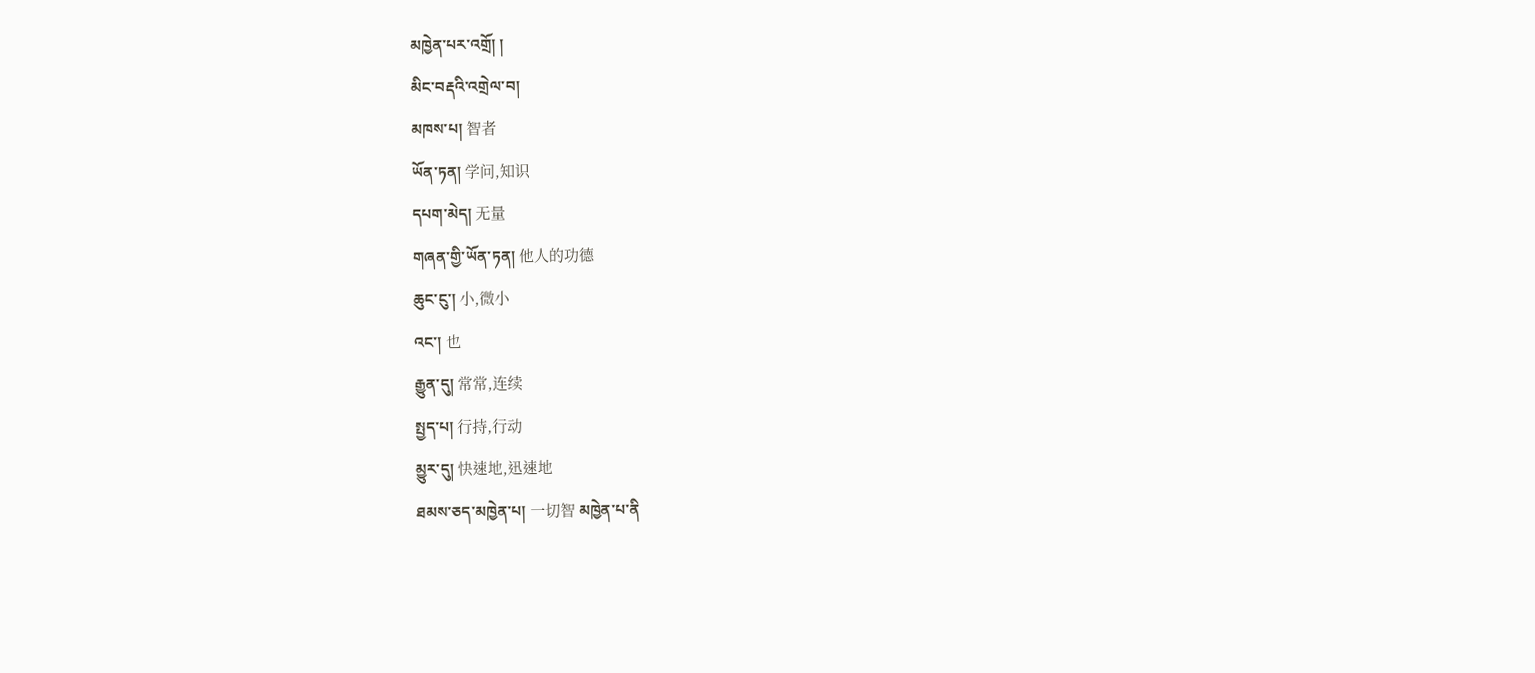མཁྱེན་པར་འགྲོ། །
མིང་བརྡའི་འགྲེལ་བ།
མཁས་པ། 智者
ཡོན་ཏན། 学问,知识
དཔག་མེད། 无量
གཞན་གྱི་ཡོན་ཏན། 他人的功德
ཆུང་ངུ་། 小,微小
འང་། 也
རྒྱུན་དུ། 常常,连续
སྤྱད་པ། 行持,行动
མྱུར་དུ། 快速地,迅速地
ཐམས་ཅད་མཁྱེན་པ། 一切智 མཁྱེན་པ་ནི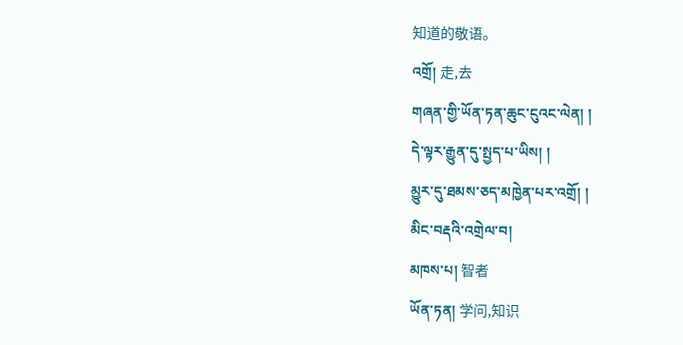知道的敬语。
འགྲོ། 走,去
གཞན་གྱི་ཡོན་ཏན་ཆུང་ངུའང་ལེན། །
དེ་ལྟར་རྒྱུན་དུ་སྤྱད་པ་ཡིས། །
མྱུར་དུ་ཐམས་ཅད་མཁྱེན་པར་འགྲོ། །
མིང་བརྡའི་འགྲེལ་བ།
མཁས་པ། 智者
ཡོན་ཏན། 学问,知识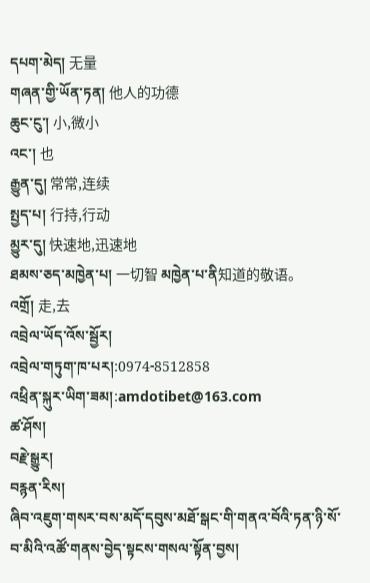དཔག་མེད། 无量
གཞན་གྱི་ཡོན་ཏན། 他人的功德
ཆུང་ངུ་། 小,微小
འང་། 也
རྒྱུན་དུ། 常常,连续
སྤྱད་པ། 行持,行动
མྱུར་དུ། 快速地,迅速地
ཐམས་ཅད་མཁྱེན་པ། 一切智 མཁྱེན་པ་ནི知道的敬语。
འགྲོ། 走,去
འབྲེལ་ཡོད་འོས་སྦྱོར།
འབྲེལ་གཏུག་ཁ་པར།:0974-8512858
འཕྲིན་སྐུར་ཡིག་ཟམ།:amdotibet@163.com
ཚ་ཤོས།
བརྗེ་སྒྱུར།
བརྙན་རིས།
ཞིབ་འཇུག་གསར་བས་མདོ་དབུས་མཐོ་སྒང་གི་གནའ་བོའི་ཏན་ཉི་སོ་བ་མིའི་འཚོ་གནས་བྱེད་སྟངས་གསལ་སྟོན་བྱས།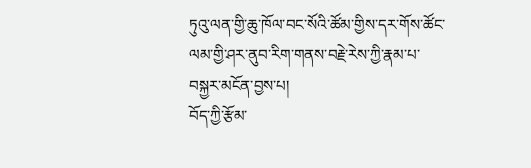ཏུའུ་ལན་གྱི་ཆུ་ཁོལ་བང་སོའི་ཚོམ་གྱིས་དར་གོས་ཚོང་ལམ་གྱི་ཤར་ནུབ་རིག་གནས་བརྗེ་རེས་ཀྱི་རྣམ་པ་བསྐྱར་མངོན་བྱས་པ།
བོད་ཀྱི་རྩོམ་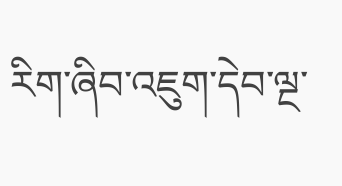རིག་ཞིབ་འཇུག་དེབ་ལྔ་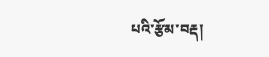པའི་རྩོམ་བརྡ།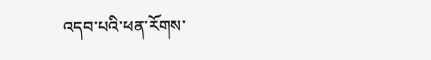འདབ་པའི་ཕན་རོགས་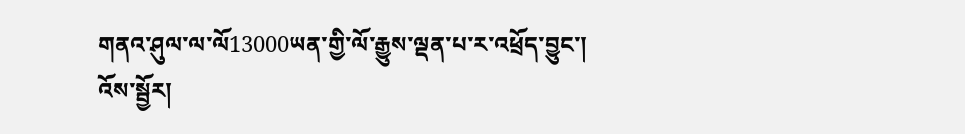གནའ་ཤུལ་ལ་ལོ13000ཡན་གྱི་ལོ་རྒྱུས་ལྡན་པ་ར་འཕྲོད་བྱུང་།
འོས་སྦྱོར།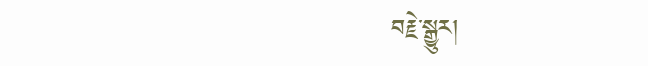བརྗེ་སྒྱུར།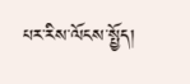པར་རིས་ལོངས་སྤྱོད།